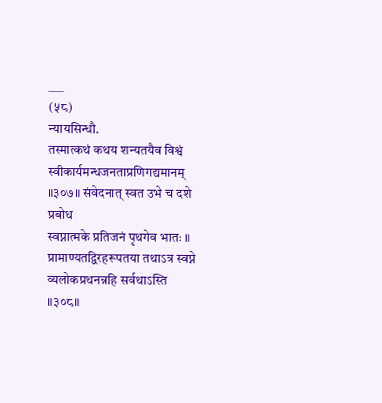___
(५८)
न्यायसिन्धौ.
तस्मात्कथं कथय शन्यतयैव विश्वं
स्वीकार्यमन्धजनताप्रणिगद्यमानम् ॥३०७॥ संवेदनात् स्वत उभे च दशे प्रबोध
स्वप्नात्मके प्रतिजनं पृथगेव भातः ॥ प्रामाण्यतद्विरहरूपतया तथाऽत्र स्वप्ने व्यलोकप्रथनन्नहि सर्वथाऽस्ति ॥३०८॥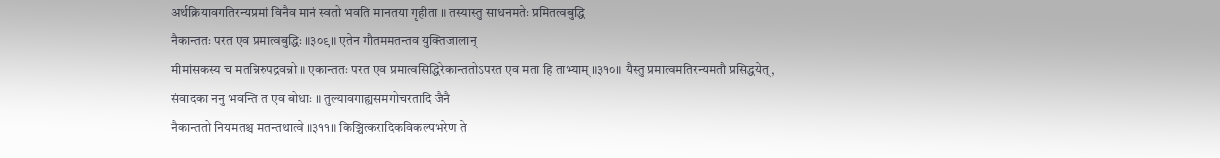अर्थक्रियावगतिरन्यप्रमां विनैव मानं स्वतो भवति मानतया गृहीता ॥ तस्यास्तु साधनमतेः प्रमितत्वबुद्धि
नैकान्ततः परत एव प्रमात्वबुद्धिः ॥३०९॥ एतेन गौतममतन्तव युक्तिजालान्
मीमांसकस्य च मतन्निरुपद्रवन्नो ॥ एकान्ततः परत एव प्रमात्वसिद्धिरेकान्ततोऽपरत एव मता हि ताभ्याम् ॥३१०॥ यैस्तु प्रमात्वमतिरन्यमतौ प्रसिद्धयेत्, संवादका ननु भवन्ति त एव बोधाः ॥ तुल्यावगाह्यसमगोचरतादि जैनै
नैकान्ततो नियमतश्च मतन्तथात्वे ॥३११॥ किञ्चित्करादिकविकल्पभरेण ते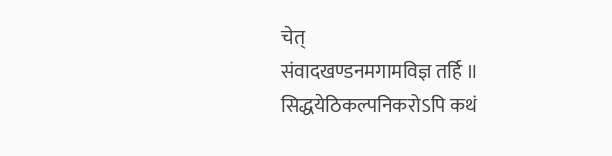चेत्
संवादखण्डनमगामविज्ञ तर्हि ॥ सिद्धयेठिकल्पनिकरोऽपि कथं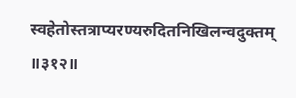स्वहेतोस्तत्राप्यरण्यरुदितनिखिलन्वदुक्तम् ॥३१२॥